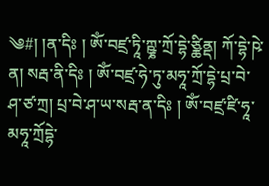༄#། །ན་དིཿ ། ཨོཾ་བཛྲ་ཏཱི་ཀྵྞ་ཀྲོ་དྷེ་ཙྪིནྡ། ཀོ་དྷེ་ཥེ་ན། སརྦ་ནི་དིཿ ། ཨོཾ་བཛྲ་ཧེ་ཏུ་མཧཱ་ཀྲོ་དྷེ་པྲ་བེ་ཤ་ཙ་ཀྲ། པྲ་བེ་ཤ་ཡ་སརྦ་ན་དིཿ ། ཨོཾ་བཛྲ་ཛི་ཧཱ་མཧཱ་ཀྲོདྷེ་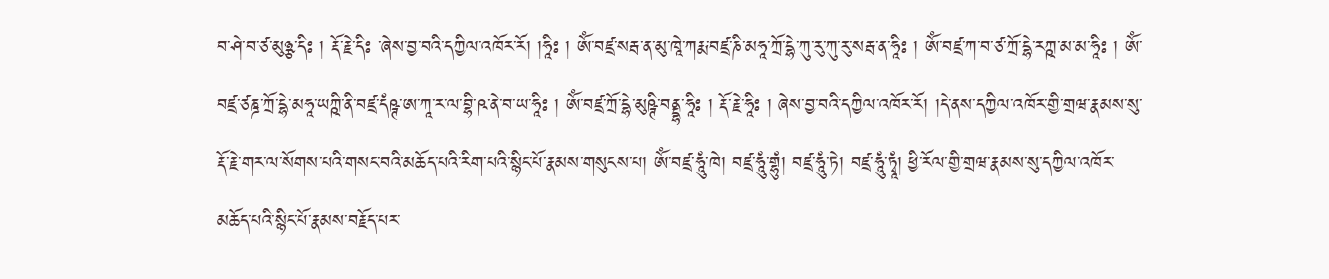བ་ཤེ་བ་ཙ་མུཉྩ་དིཿ ། རྡོ་རྗེ་དིཿ ་ཞེས་བྱ་བའི་དཀྱིལ་འཁོར་རོ། །ཧཱིཿ ། ཨོཾ་བཛྲ་སརྦ་ན་མུ་ཁཱེ་ཀརྨ་བཛྲ་ཎི་མཧཱ་ཀྲོ་དྷེ་ཀུ་རུ་ཀུ་རུ་སརྦ་ན་ཧཱིཿ ། ཨོཾ་བཛྲ་ཀ་བ་ཙ་ཀྲོ་དྷེ་རཀྵ་མ་མ་ཧཱིཿ ། ཨོཾ་བཛྲ་ཙཎྜ་ཀྲོ་དྷེ་མཧཱ་ཡཀྵི་ནི་བཛྲ་དཾཥྚ་ཨ་ཀཱ་ར་ལ་བྷི་ཥ་ནེ་བ་ཡ་ཧཱིཿ ། ཨོཾ་བཛྲ་ཀྲོ་དྷེ་མུཥྚི་བནྡྷ་ཧཱིཿ ། རྡོ་རྗེ་ཧཱིཿ ། ཞེས་བྱ་བའི་དཀྱིལ་འཁོར་རོ། །དེ་ནས་དཀྱིལ་འཁོར་གྱི་གྲཝ་རྣམས་སུ་རྡོ་རྗེ་གར་ལ་སོགས་པའི་གསང་བའི་མཆོད་པའི་རིག་པའི་སྙིང་པོ་རྣམས་གསུངས་པ། ཨོཾ་བཛྲ་ཧཱུཾ་ཁེ། བཛྲ་ཧཱུཾ་གྷུཾ། བཛྲ་ཧཱུཾ་ཏེ། བཛྲ་ཧཱུཾ་ཏྭཱཾ། ཕྱི་རོལ་གྱི་གྲཝ་རྣམས་སུ་དཀྱིལ་འཁོར་མཆོད་པའི་སྙིང་པོ་རྣམས་བརྗོད་པར་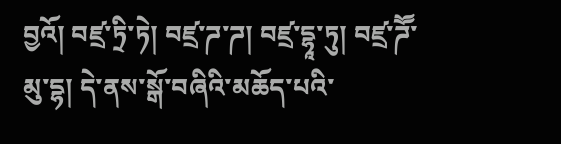བྱའོ། བཛྲ་ཏྲི་ཏེ། བཛྲ་ཌ་ཌ། བཛྲ་དྷཱ་ཏུ། བཛྲ་ཌཽ་མུ་དྷ། དེ་ནས་སྒོ་བཞིའི་མཆོད་པའི་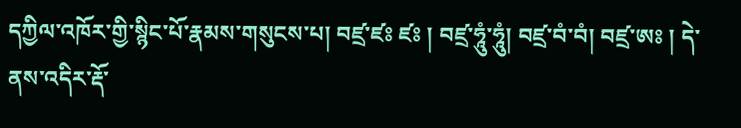དཀྱིལ་འཁོར་གྱི་སྙིང་པོ་རྣམས་གསུངས་པ། བཛྲ་ཛཿ ཛཿ ། བཛྲ་ཧཱུཾ་ཧཱུཾ། བཛྲ་བཾ་བཾ། བཛྲ་ཨཿ ། དེ་ནས་འདིར་རྡོ་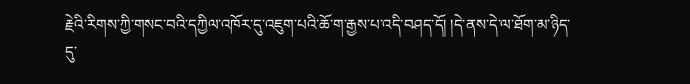རྗེའི་རིགས་ཀྱི་གསང་བའི་དཀྱིལ་འཁོར་དུ་འཇུག་པའི་ཆོ་ག་རྒྱས་པ་འདི་བཤད་དོ། །དེ་ནས་དེ་ལ་ཐོག་མ་ཉིད་དུ་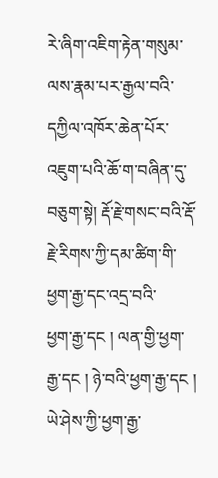རེ་ཞིག་འཇིག་རྟེན་གསུམ་ལས་རྣམ་པར་རྒྱལ་བའི་དཀྱིལ་འཁོར་ཆེན་པོར་འཇུག་པའི་ཆོ་ག་བཞིན་དུ་བཅུག་སྟེ། རྡོ་རྗེ་གསང་བའི་རྡོ་རྗེ་རིགས་ཀྱི་དམ་ཚིག་གི་ཕྱག་རྒྱ་དང་འདྲ་བའི་
ཕྱག་རྒྱ་དང ། ལན་གྱི་ཕྱག་རྒྱ་དང ། ཉེ་བའི་ཕྱག་རྒྱ་དང ། ཡེ་ཤེས་ཀྱི་ཕྱག་རྒྱ་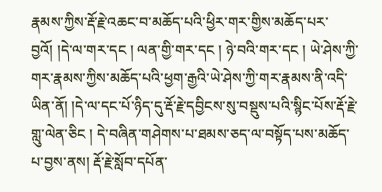རྣམས་ཀྱིས་རྡོ་རྗེ་འཆང་བ་མཆོད་པའི་ཕྱིར་གར་གྱིས་མཆོད་པར་བྱའོ། །དེ་ལ་གར་དང ། ལན་གྱི་གར་དང ། ཉེ་བའི་གར་དང ། ཡེ་ཤེས་ཀྱི་གར་རྣམས་ཀྱིས་མཆོད་པའི་ཕྱག་རྒྱའི་ཡེ་ཤེས་ཀྱི་གར་རྣམས་ནི་འདི་ཡིན་ནོ། །དེ་ལ་དང་པོ་ཉིད་དུ་རྡོ་རྗེ་དབྱིངས་སུ་བསྡུས་པའི་སྙིང་པོས་རྡོ་རྗེ་གླུ་ལེན་ཅིང ། དེ་བཞིན་གཤེགས་པ་ཐམས་ཅད་ལ་བསྟོད་པས་མཆོད་པ་བྱས་ནས། རྡོ་རྗེ་སློབ་དཔོན་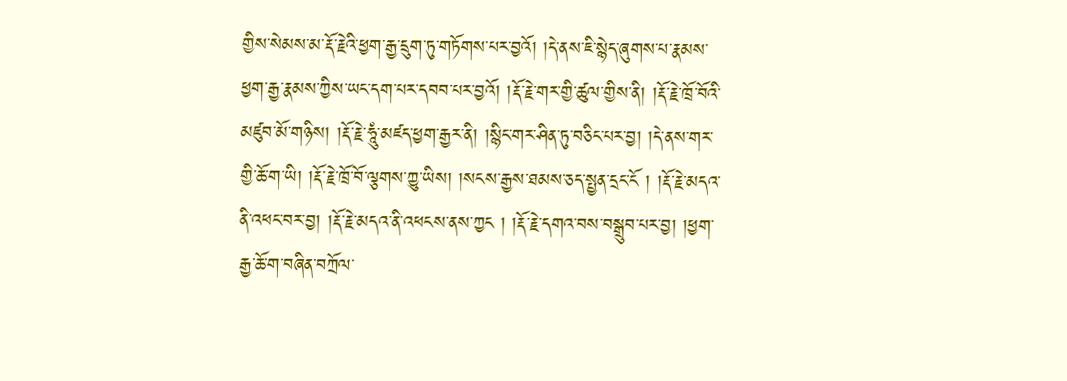གྱིས་སེམས་མ་རྡོ་རྗེའི་ཕྱག་རྒྱ་དྲུག་ཏུ་གཏོགས་པར་བྱའོ། །དེ་ནས་ཇི་སྙེད་ཞུགས་པ་རྣམས་ཕྱག་རྒྱ་རྣམས་ཀྱིས་ཡང་དག་པར་དབབ་པར་བྱའོ། །རྡོ་རྗེ་གར་གྱི་ཚུལ་གྱིས་ནི། །རྡོ་རྗེ་ཁྲོ་བོའི་མཛུབ་མོ་གཉིས། །རྡོ་རྗེ་ཧཱུཾ་མཛད་ཕྱག་རྒྱར་ནི། །སྙིང་གར་ཤིན་ཏུ་བཅིང་པར་བྱ། །དེ་ནས་གར་གྱི་ཆོ་ག་ཡི། །རྡོ་རྗེ་ཁྲོ་བོ་ལྕགས་ཀྱུ་ཡིས། །སངས་རྒྱས་ཐམས་ཅད་སྤྱན་དྲང་ངོ ། །རྡོ་རྗེ་མདའ་ནི་འཕང་བར་བྱ། །རྡོ་རྗེ་མདའ་ནི་འཕངས་ནས་ཀྱང ། །རྡོ་རྗེ་དགའ་བས་བསྒྲུབ་པར་བྱ། །ཕྱག་རྒྱ་ཆོ་ག་བཞིན་བཀྲོལ་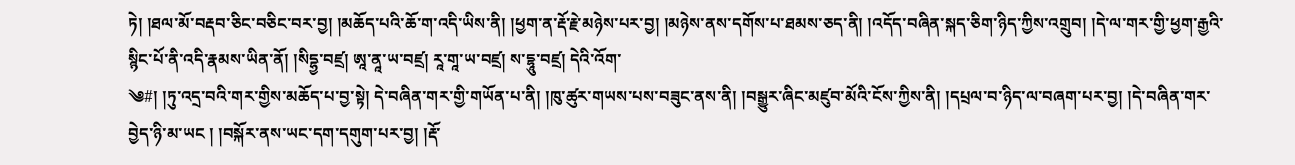ཏེ། །ཐལ་མོ་བརྡབ་ཅིང་བཅིང་བར་བྱ། །མཆོད་པའི་ཆོ་ག་འདི་ཡིས་ནི། །ཕྱག་ན་རྡོ་རྗེ་མཉེས་པར་བྱ། །མཉེས་ནས་དགོས་པ་ཐམས་ཅད་ནི། །འདོད་བཞིན་སྐད་ཅིག་ཉིད་ཀྱིས་འགྲུབ། །དེ་ལ་གར་གྱི་ཕྱག་རྒྱའི་སྙིང་པོ་ནི་འདི་རྣམས་ཡིན་ནོ། །སིདྷྱ་བཛྲ། ཨཱ་ནཱ་ཡ་བཛྲ། རཱ་གཱ་ཡ་བཛྲ། ས་དྷཱུ་བཛྲ། དེའི་འོག་
༄#། །ཏུ་འདྲ་བའི་གར་གྱིས་མཆོད་པ་བྱ་སྟེ། དེ་བཞིན་གར་གྱི་གཡོན་པ་ནི། །ཁུ་ཚུར་གཡས་པས་བཟུང་ནས་ནི། །བསྒྱུར་ཞིང་མཛུབ་མོའི་ངོས་ཀྱིས་ནི། །དཔྲལ་བ་ཉིད་ལ་བཞག་པར་བྱ། །དེ་བཞིན་གར་བྱེད་ཉི་མ་ཡང ། །བསྐོར་ནས་ཡང་དག་དགུག་པར་བྱ། །རྡོ་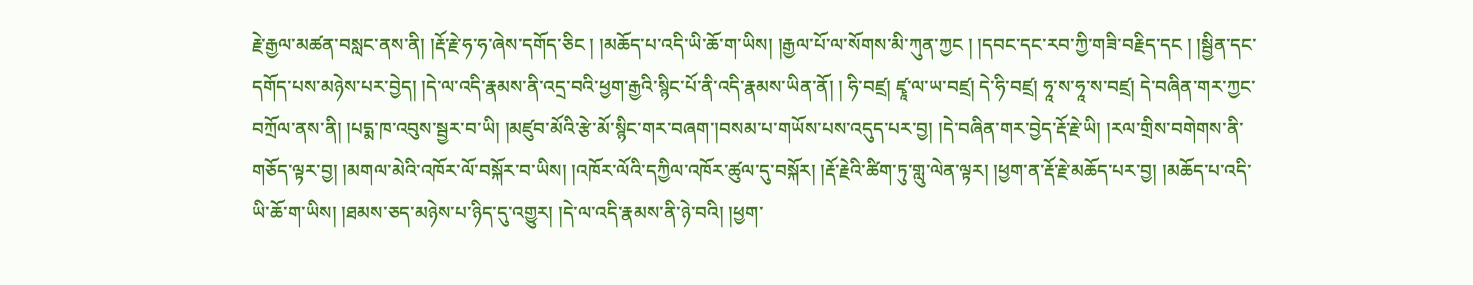རྗེ་རྒྱལ་མཚན་བསླང་ནས་ནི། །རྡོ་རྗེ་ཧ་ཧ་ཞེས་དགོད་ཅིང ། །མཆོད་པ་འདི་ཡི་ཆོ་ག་ཡིས། །རྒྱལ་པོ་ལ་སོགས་མི་ཀུན་ཀྱང ། །དབང་དང་རབ་ཀྱི་གཟི་བརྗིད་དང ། །སྦྱིན་དང་དགོད་པས་མཉེས་པར་བྱེད། །དེ་ལ་འདི་རྣམས་ནི་འདྲ་བའི་ཕྱག་རྒྱའི་སྙིང་པོ་ནི་འདི་རྣམས་ཡིན་ནོ། ། ཧི་བཛྲ། ཛྭཱ་ལ་ཡ་བཛྲ། དེ་ཧི་བཛྲ། ཧཱ་ས་ཧཱ་ས་བཛྲ། དེ་བཞིན་གར་ཀྱང་བཀྲོལ་ནས་ནི། །པདྨ་ཁ་འབུས་སྦྱར་བ་ཡི། །མཛུབ་མོའི་རྩེ་མོ་སྙིང་གར་བཞག་།བསམ་པ་གཡོས་པས་འདུད་པར་བྱ། །དེ་བཞིན་གར་བྱེད་རྡོ་རྗེ་ཡི། །རལ་གྲིས་བགེགས་ནི་གཅོད་ལྟར་བྱ། །མགལ་མེའི་འཁོར་ལོ་བསྐོར་བ་ཡིས། །འཁོར་ལོའི་དཀྱིལ་འཁོར་ཚུལ་དུ་བསྐོར། །རྡོ་རྗེའི་ཚིག་ཏུ་གླུ་ལེན་ལྟར། །ཕྱག་ན་རྡོ་རྗེ་མཆོད་པར་བྱ། །མཆོད་པ་འདི་ཡི་ཆོ་ག་ཡིས། །ཐམས་ཅད་མཉེས་པ་ཉིད་དུ་འགྱུར། །དེ་ལ་འདི་རྣམས་ནི་ཉེ་བའི། །ཕྱག་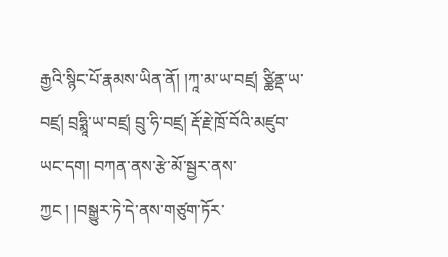རྒྱའི་སྙིང་པོ་རྣམས་ཡིན་ནོ། །ཀཱ་མ་ཡ་བཛྲ། ཙྪིནྡ་ཡ་བཛྲ། བྲཧྨཱི་ཡ་བཛྲ། བྲུ་ཧི་བཛྲ། རྡོ་རྗེ་ཁྲོ་བོའི་མཛུབ་ཡང་དག། བཀན་ནས་རྩེ་མོ་སྦྱར་ནས་
ཀྱང ། །བསྒྱུར་ཏེ་དེ་ནས་གཙུག་ཏོར་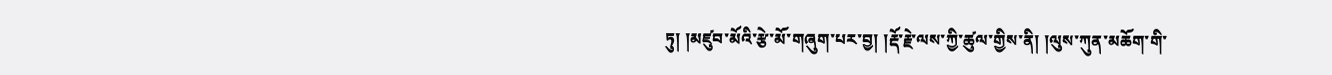ཏུ། །མཛུབ་མོའི་རྩེ་མོ་གཞུག་པར་བྱ། །རྡོ་རྗེ་ལས་ཀྱི་ཚུལ་གྱིས་ནི། །ལུས་ཀུན་མཆོག་གི་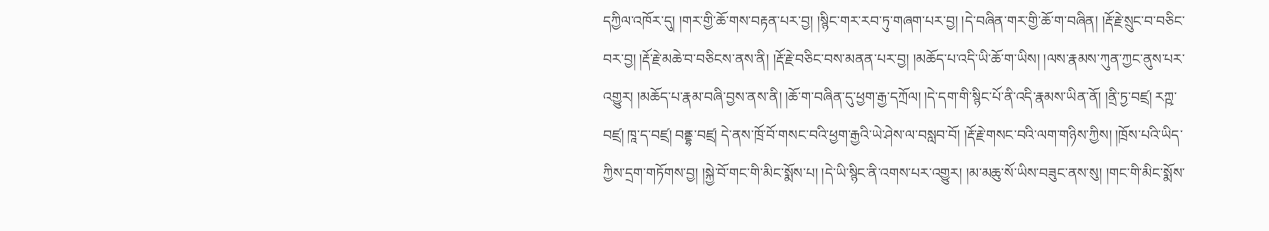དཀྱིལ་འཁོར་དུ། །གར་གྱི་ཆོ་གས་བརྟན་པར་བྱ། །སྙིང་གར་རབ་ཏུ་གཞག་པར་བྱ། །དེ་བཞིན་གར་གྱི་ཆོ་ག་བཞིན། །རྡོ་རྗེ་སྲུང་བ་བཅིང་བར་བྱ། །རྡོ་རྗེ་མཆེ་བ་བཅིངས་ནས་ནི། །རྡོ་རྗེ་བཅིང་བས་མནན་པར་བྱ། །མཆོད་པ་འདི་ཡི་ཆོ་ག་ཡིས། །ལས་རྣམས་ཀུན་ཀྱང་ནུས་པར་འགྱུར། །མཆོད་པ་རྣམ་བཞི་བྱས་ནས་ནི། །ཆོ་ག་བཞིན་དུ་ཕྱག་རྒྱ་དཀྲོལ། །དེ་དག་གི་སྙིང་པོ་ནི་འདི་རྣམས་ཡིན་ནོ། །ནྲི་ཏྱ་བཛྲ། རཀྵ་བཛྲ། ཁཱ་ད་བཛྲ། བནྡྷ་བཛྲ། དེ་ནས་ཁྲོ་བོ་གསང་བའི་ཕྱག་རྒྱའི་ཡེ་ཤེས་ལ་བསླབ་བོ། །རྡོ་རྗེ་གསང་བའི་ལག་གཉིས་ཀྱིས། །ཁྲོས་པའི་ཡིད་ཀྱིས་དྲག་གཏོགས་བྱ། །སྐྱེ་བོ་གང་གི་མིང་སྨོས་པ། །དེ་ཡི་སྙིང་ནི་འགས་པར་འགྱུར། །མ་མཆུ་སོ་ཡིས་བཟུང་ནས་སུ། །གང་གི་མིང་སྨོས་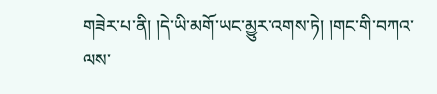གཟེར་པ་ནི། །དེ་ཡི་མགོ་ཡང་མྱུར་འགས་ཏེ། །གང་གི་བཀའ་ལས་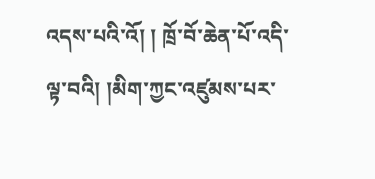འདས་པའི་འོ། ། ཁྲོ་བོ་ཆེན་པོ་འདི་ལྟ་བའི། །མིག་ཀྱང་འཛུམས་པར་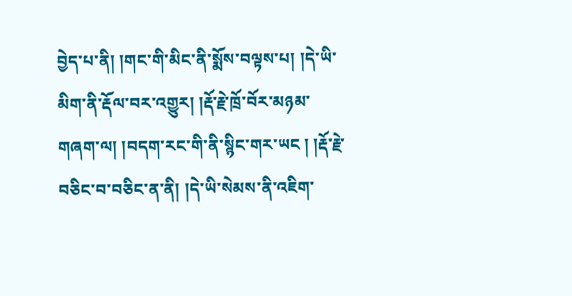བྱེད་པ་ནི། །གང་གི་མིང་ནི་སྨོས་བལྟས་པ། །དེ་ཡི་མིག་ནི་རྡོལ་བར་འགྱུར། །རྡོ་རྗེ་ཁྲོ་བོར་མཉམ་གཞག་ལ། །བདག་རང་གི་ནི་སྙིང་གར་ཡང ། །རྡོ་རྗེ་བཅིང་བ་བཅིང་ན་ནི། །དེ་ཡི་སེམས་ནི་འཇིག་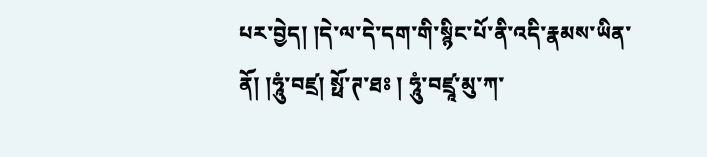པར་བྱེད། །དེ་ལ་དེ་དག་གི་སྙིང་པོ་ནི་འདི་རྣམས་ཡིན་ནོ། །ཧཱུཾ་བཛྲ། སྥོ་ཊ་ཐཿ ། ཧཱུཾ་བཛྲཱ་མུ་ཀ་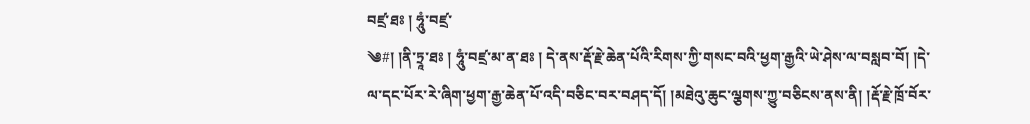བཛྲ་ཐཿ ། ཧཱུཾ་བཛྲ་
༄#། །ནི་ཏྲཱ་ཐཿ ། ཧཱུཾ་བཛྲ་མ་ན་ཐཿ ། དེ་ནས་རྡོ་རྗེ་ཆེན་པོའི་རིགས་ཀྱི་གསང་བའི་ཕྱག་རྒྱའི་ཡེ་ཤེས་ལ་བསླབ་བོ། །དེ་ལ་དང་པོར་རེ་ཞིག་ཕྱག་རྒྱ་ཆེན་པོ་འདི་བཅིང་བར་བཤད་དོ། །མཐེའུ་ཆུང་ལྕགས་ཀྱུ་བཅིངས་ནས་ནི། །རྡོ་རྗེ་ཁྲོ་བོར་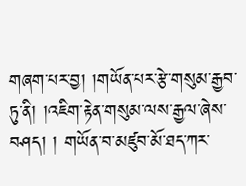གཞག་པར་བྱ། །གཡོན་པར་རྩེ་གསུམ་རྒྱབ་ཏུ་ནི། །འཇིག་རྟེན་གསུམ་ལས་རྒྱལ་ཞེས་བཤད། ། གཡོན་བ་མཛུབ་མོ་ཐད་ཀར་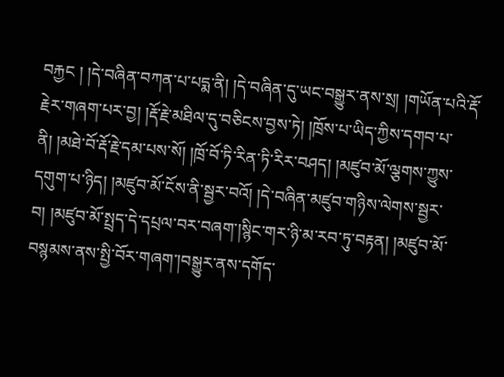བརྐྱང ། །དེ་བཞིན་བཀན་པ་པདྨ་ནི། །དེ་བཞིན་དུ་ཡང་བསྒྱུར་ནས་སྲ། །གཡོན་པའི་རྡོ་རྗེར་གཞག་པར་བྱ། །རྡོ་རྗེ་མཐིལ་དུ་བཅིངས་བྱས་ཏེ། །ཁྲོས་པ་ཡིད་ཀྱིས་དགབ་པ་ནི། །མཐེ་བོ་རྡོ་རྗེ་དམ་པས་སོ། །ཁྲོ་བོ་ཏི་རིན་ཏི་རིར་བཤད། །མཛུབ་མོ་ལྕགས་ཀྱུས་དགུག་པ་ཉིད། །མཛུབ་མོ་ངོས་ནི་སྦྱར་བའོ། །དེ་བཞིན་མཛུབ་གཉིས་ལེགས་སྦྱར་བ། །མཛུབ་མོ་སྤྲད་དེ་དཔྲལ་བར་བཞག་།སྙིང་གར་ཉི་མ་རབ་ཏུ་བརྟན། །མཛུབ་མོ་བསྙམས་ནས་སྤྱི་བོར་གཞག་།བསྒྱུར་ནས་དགོད་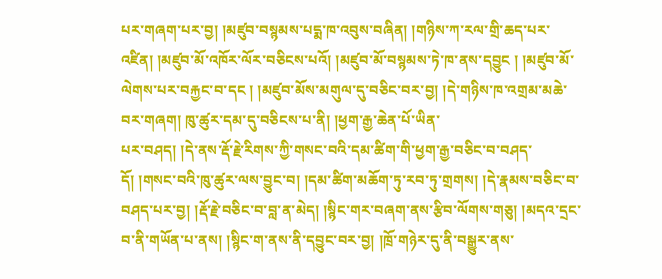པར་གཞག་པར་བྱ། །མཛུབ་བསྙམས་པདྨ་ཁ་འབུས་བཞིན། །གཉིས་ཀ་རལ་གྲི་ཆད་པར་འཛིན། །མཛུབ་མོ་འཁོར་ལོར་བཅིངས་པའོ། །མཛུབ་མོ་བསྙམས་ཏེ་ཁ་ནས་དབྱུང ། །མཛུབ་མོ་ལེགས་པར་བརྐྱང་བ་དང ། །མཛུབ་མོས་མགུལ་དུ་བཅིང་བར་བྱ། །དེ་གཉིས་ཁ་འགྲམ་མཆེ་བར་གཞག། ཁུ་ཚུར་དམ་དུ་བཅིངས་པ་ནི། །ཕྱག་རྒྱ་ཆེན་པོ་ཡིན་
པར་བཤད། །དེ་ནས་རྡོ་རྗེ་རིགས་ཀྱི་གསང་བའི་དམ་ཚིག་གི་ཕྱག་རྒྱ་བཅིང་བ་བཤད་དོ། །གསང་བའི་ཁུ་ཚུར་ལས་བྱུང་བ། །དམ་ཚིག་མཆོག་ཏུ་རབ་ཏུ་གྲགས། །དེ་རྣམས་བཅིང་བ་བཤད་པར་བྱ། །རྡོ་རྗེ་བཅིང་བ་བླ་ན་མེད། །སྙིང་གར་བཞག་ནས་རྩིབ་ལོགས་གཅུ། །མདའ་དྲང་བ་ནི་གཡོན་པ་ནས། །སྙིང་ག་ནས་ནི་དབྱུང་བར་བྱ། །ཁྲོ་གཉེར་དུ་ནི་བསྒྱུར་ནས་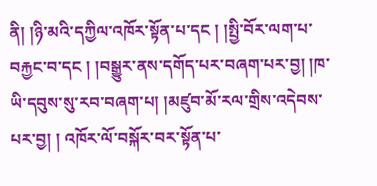ནི། །ཉི་མའི་དཀྱིལ་འཁོར་སྟོན་པ་དང ། །སྤྱི་བོར་ལག་པ་བརྐྱང་བ་དང ། །བསྒྱུར་ནས་དགོད་པར་བཞག་པར་བྱ། །ཁ་ཡི་དབུས་སུ་རབ་བཞག་པ། །མཛུབ་མོ་རལ་གྲིས་འདེབས་པར་བྱ། ། འཁོར་ལོ་བསྐོར་བར་སྟོན་པ་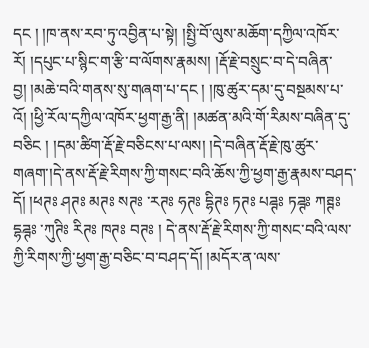དང ། །ཁ་ནས་རབ་ཏུ་འབྱིན་པ་སྟེ། །སྤྱི་བོ་ལུས་མཆོག་དཀྱིལ་འཁོར་རོ། །དཔུང་པ་སྙིང་ག་རྩི་བ་ལོགས་རྣམས། །རྡོ་རྗེ་བསྲུང་བ་དེ་བཞིན་བྱ། །མཆེ་བའི་གནས་སུ་གཞག་པ་དང ། །ཁུ་ཚུར་དམ་དུ་བསྔམས་པ་འོ། །ཕྱི་རོལ་དཀྱིལ་འཁོར་ཕྱག་རྒྱ་ནི། །མཚན་མའི་གོ་རིམས་བཞིན་དུ་བཅིང ། །དམ་ཚིག་རྡོ་རྗེ་བཅིངས་པ་ལས། །དེ་བཞིན་རྡོ་རྗེ་ཁུ་ཚུར་གཞག་།དེ་ནས་རྡོ་རྗེ་རིགས་ཀྱི་གསང་བའི་ཆོས་ཀྱི་ཕྱག་རྒྱ་རྣམས་བཤད་དོ། །ཕཊཿ ཤཊཿ མཊཿ སཊཿ ་རཊཿ ཧཊཿ དྷིཊཿ ཏཊཿ པཌྚཿ ཏཌྚཿ ཀཊྚཿ དྷཌྚཿ ་ཀུཊིཿ རིཊཿ ཁཊཿ བཊཿ ། དེ་ནས་རྡོ་རྗེ་རིགས་ཀྱི་གསང་བའི་ལས་ཀྱི་རིགས་ཀྱི་ཕྱག་རྒྱ་བཅིང་བ་བཤད་དོ། །མདོར་ན་ལས་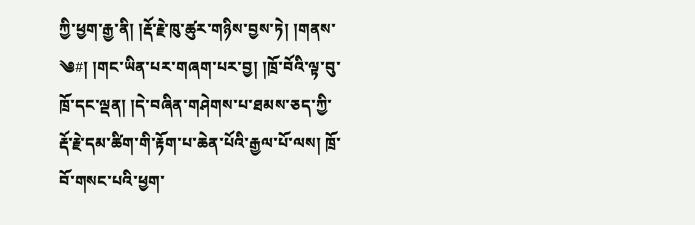ཀྱི་ཕྱག་རྒྱ་ནི། །རྡོ་རྗེ་ཁུ་ཚུར་གཉིས་བྱས་ཏེ། །གནས་
༄#། །གང་ཡིན་པར་གཞག་པར་བྱ། །ཁྲོ་བོའི་ལྟ་བུ་ཁྲོ་དང་ལྡན། །དེ་བཞིན་གཤེགས་པ་ཐམས་ཅད་ཀྱི་རྡོ་རྗེ་དམ་ཚིག་གི་རྟོག་པ་ཆེན་པོའི་རྒྱལ་པོ་ལས། ཁྲོ་བོ་གསང་པའི་ཕྱག་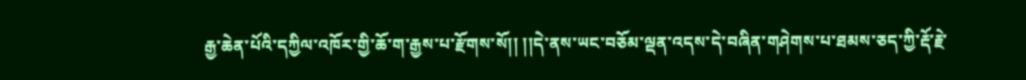རྒྱ་ཆེན་པོའི་དཀྱིལ་འཁོར་གྱི་ཆོ་ག་རྒྱས་པ་རྫོགས་སོ།། །།དེ་ནས་ཡང་བཅོམ་ལྡན་འདས་དེ་བཞིན་གཤེགས་པ་ཐམས་ཅད་ཀྱི་རྡོ་རྗེ་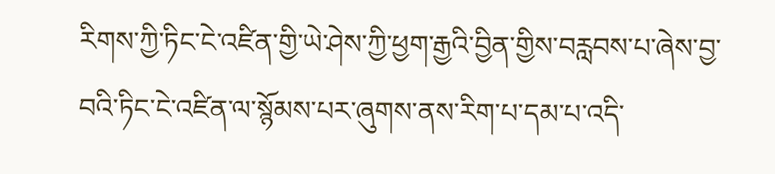རིགས་ཀྱི་ཏིང་ངེ་འཛིན་གྱི་ཡེ་ཤེས་ཀྱི་ཕྱག་རྒྱའི་བྱིན་གྱིས་བརླབས་པ་ཞེས་བྱ་བའི་ཏིང་ངེ་འཛིན་ལ་སྙོམས་པར་ཞུགས་ནས་རིག་པ་དམ་པ་འདི་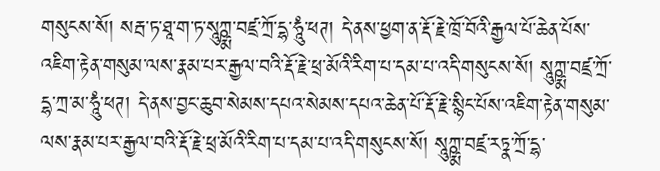གསུངས་སོ། སརྦ་ཏ་ཐཱ་ག་ཏ་སཱུཀྵྨ་བཛྲ་ཀྲོ་དྷ་ཧཱུཾ་ཕཊ། དེ་ནས་ཕྱག་ན་རྡོ་རྗེ་ཁྲོ་བོའི་རྒྱལ་པོ་ཆེན་པོས་འཇིག་རྟེན་གསུམ་ལས་རྣམ་པར་རྒྱལ་བའི་རྡོ་རྗེ་ཕྲ་མོའི་རིག་པ་དམ་པ་འདི་གསུངས་སོ། སཱུཀྵྨ་བཛྲ་ཀྲོ་དྷ་ཀྲ་མ་ཧཱུཾ་ཕཊ། དེ་ནས་བྱང་ཆུབ་སེམས་དཔའ་སེམས་དཔའ་ཆེན་པོ་རྡོ་རྗེ་སྙིང་པོས་འཇིག་རྟེན་གསུམ་ལས་རྣམ་པར་རྒྱལ་བའི་རྡོ་རྗེ་ཕྲ་མོའི་རིག་པ་དམ་པ་འདི་གསུངས་སོ། སཱུཀྵྨ་བཛྲ་རཏྣ་ཀྲོ་དྷ་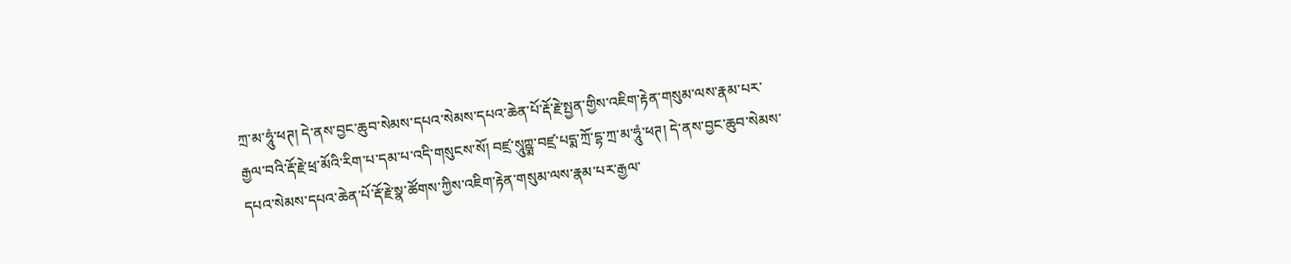ཀྲ་མ་ཧཱུཾ་ཕཊ། དེ་ནས་བྱང་ཆུབ་སེམས་དཔའ་སེམས་དཔའ་ཆེན་པོ་རྡོ་རྗེ་སྤྱན་གྱིས་འཇིག་རྟེན་གསུམ་ལས་རྣམ་པར་རྒྱལ་བའི་རྡོ་རྗེ་ཕྲ་མོའི་རིག་པ་དམ་པ་འདི་གསུངས་སོ། བཛྲ་སཱུཀྵྨ་བཛྲ་པདྨ་ཀྲོ་དྷ་ཀྲ་མ་ཧཱུཾ་ཕཊ། དེ་ནས་བྱང་ཆུབ་སེམས་དཔའ་སེམས་དཔའ་ཆེན་པོ་རྡོ་རྗེ་སྣ་ཚོགས་ཀྱིས་འཇིག་རྟེན་གསུམ་ལས་རྣམ་པར་རྒྱལ་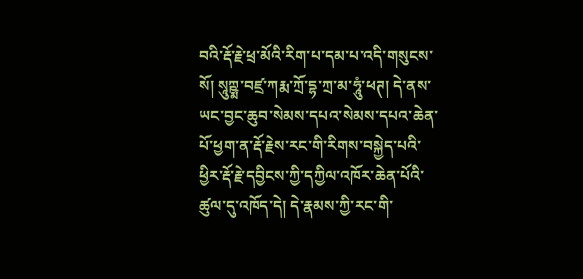བའི་རྡོ་རྗེ་ཕྲ་མོའི་རིག་པ་དམ་པ་འདི་གསུངས་སོ། སཱུཀྵྨ་བཛྲ་ཀརྨ་ཀྲོ་དྷ་ཀྲ་མ་ཧཱུཾ་ཕཊ། དེ་ནས་ཡང་བྱང་ཆུབ་སེམས་དཔའ་སེམས་དཔའ་ཆེན་པོ་ཕྱག་ན་རྡོ་རྗེས་རང་གི་རིགས་བསྐྱེད་པའི་ཕྱིར་རྡོ་རྗེ་དབྱིངས་ཀྱི་དཀྱིལ་འཁོར་ཆེན་པོའི་ཚུལ་དུ་འཁོད་དེ། དེ་རྣམས་ཀྱི་རང་གི་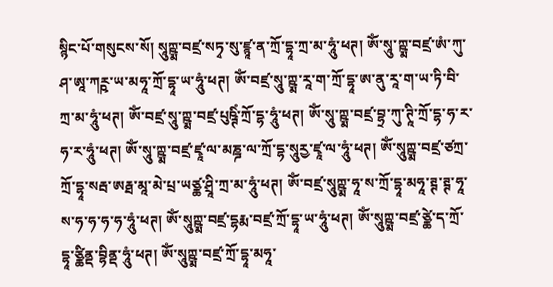སྙིང་པོ་གསུངས་སོ། སཱུཀྵྨ་བཛྲ་སཏྭ་སུ་ཛྙཱ་ན་ཀྲོ་དྷཱ་ཀྲ་མ་ཧཱུཾ་ཕཊ། ཨོཾ་སཱུ་ཀྵྨ་བཛྲ་ཨཾ་ཀུ་ཤ་ཨཱ་ཀཪྵ་ཡ་མཧཱ་ཀྲོ་དྷཱ་ཡ་ཧཱུཾ་ཕཊ། ཨོཾ་བཛྲ་སཱུ་ཀྵྨ་རཱ་ག་ཀྲོ་དྷཱ་ཨ་ནུ་རཱ་ག་ཡ་ཏི་བི་ཀྲ་མ་ཧཱུཾ་ཕཊ། ཨོཾ་བཛྲ་སཱུ་ཀྵྨ་བཛྲ་པུཥྚིཾ་ཀྲོ་དྷ་ཧཱུཾ་ཕཊ། ཨོཾ་སཱུ་ཀྵྨ་བཛྲ་བྷྲ་ཀུ་ཊཱི་ཀྲོ་དྷ་ཧ་ར་ཧ་ར་ཧཱུཾ་ཕཊ། ཨོཾ་སཱུ་ཀྵྨ་བཛྲ་ཛྭཱ་ལ་མཎྜ་ལ་ཀྲོ་དྷ་སཱུརྱ་ཛྭཱ་ལ་ཧཱུཾ་ཕཊ། ཨོཾ་སཱུཀྵྨ་བཛྲ་ཙཀྲ་ཀྲོ་དྷཱ་སརྦ་ཨརྠ་མཱ་མེ་པྲ་ཡཙྪ་ཤྲཱི་ཀྲ་མ་ཧཱུཾ་ཕཊ། ཨོཾ་བཛྲ་སཱུཀྵྨ་ཧཱ་ས་ཀྲོ་དྷཱ་མཧཱ་ཊྚ་ཊྚ་ཧཱ་ས་ཧ་ཧ་ཧ་ཧ་ཧཱུཾ་ཕཊ། ཨོཾ་སཱུཀྵྨ་བཛྲ་དྷརྨ་བཛྲ་ཀྲོ་དྷཱ་ཡ་ཧཱུཾ་ཕཊ། ཨོཾ་སཱུཀྵྨ་བཛྲ་ཙྪེ་ད་ཀྲོ་དྷཱ་ཙྪིནྡ་བྷིནྡ་ཧཱུཾ་ཕཊ། ཨོཾ་སཱུཀྵྨ་བཛྲ་ཀྲོ་དྷཱ་མཧཱ་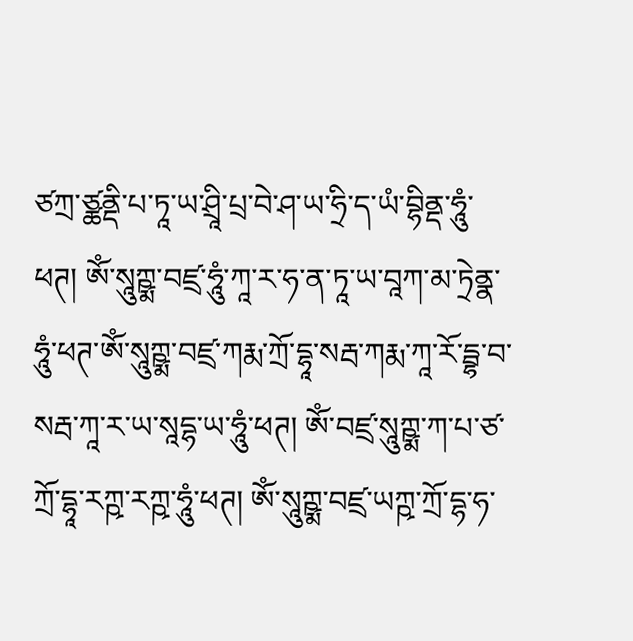ཙཀྲ་ཙྪནྡི་པ་ཏཱ་ཡ་ཤྲཱི་པྲ་བེ་ཤ་ཡ་ཧྲི་ད་ཡཾ་བྷིནྡ་ཧཱུཾ་ཕཊ། ཨོཾ་སཱུཀྵྨ་བཛྲ་ཧཱུཾ་ཀཱ་ར་ཧ་ན་ཏཱ་ཡ་བཱཀ་མ་ཏྲེནྣ་ཧཱུཾ་ཕཊ་ཨོཾ་སཱུཀྵྨ་བཛྲ་ཀརྨ་ཀྲོ་དྷཱ་སརྦ་ཀརྨ་ཀཱ་རོ་དྦྷ་བ་སརྦ་ཀཱ་ར་ཡ་སཱདྷ་ཡ་ཧཱུཾ་ཕཊ། ཨོཾ་བཛྲ་སཱུཀྵྨ་ཀ་པ་ཙ་ཀྲོ་དྷཱ་རཀྵ་རཀྵ་ཧཱུཾ་ཕཊ། ཨོཾ་སཱུཀྵྨ་བཛྲ་ཡཀྵ་ཀྲོ་དྷ་ཧ་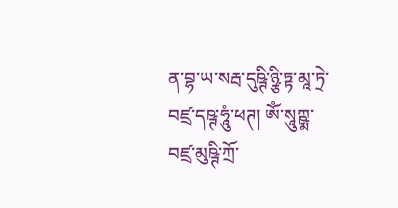ན་བྷ་ཡ་སརྦ་དུཥྚི་ཉྩི་ཏྟ་མཱ་ཏྲེ་བཛྲ་དཥྚ་ཧཱུཾ་ཕཊ། ཨོཾ་སཱུཀྵྨ་བཛྲ་མུཥྚི་ཀྲོ་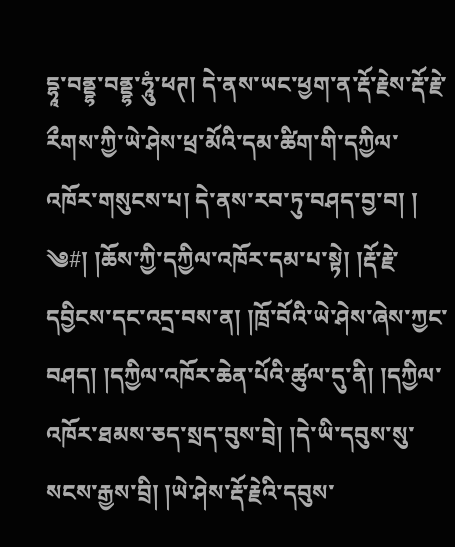དྷཱ་བནྡྷ་བནྡྷ་ཧཱུཾ་ཕཊ། དེ་ནས་ཡང་ཕྱག་ན་རྡོ་རྗེས་རྡོ་རྗེ་རྀགས་ཀྱི་ཡེ་ཤེས་ཕྲ་མོའི་དམ་ཚིག་གི་དཀྱིལ་འཁོར་གསུངས་པ། དེ་ནས་རབ་ཏུ་བཤད་བྱ་བ། །
༄#། །ཆོས་ཀྱི་དཀྱིལ་འཁོར་དམ་པ་སྟེ། །རྡོ་རྗེ་དབྱིངས་དང་འདྲ་བས་ན། །ཁྲོ་བོའི་ཡེ་ཤེས་ཞེས་ཀྱང་བཤད། །དཀྱིལ་འཁོར་ཆེན་པོའི་ཚུལ་དུ་ནི། །དཀྱིལ་འཁོར་ཐམས་ཅད་སྲད་བུས་བྲེ། །དེ་ཡི་དབུས་སུ་སངས་རྒྱས་བྲི། །ཡེ་ཤེས་རྡོ་རྗེའི་དབུས་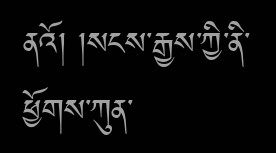ནའོ། །སངས་རྒྱས་ཀྱི་ནི་ཕྱོགས་ཀུན་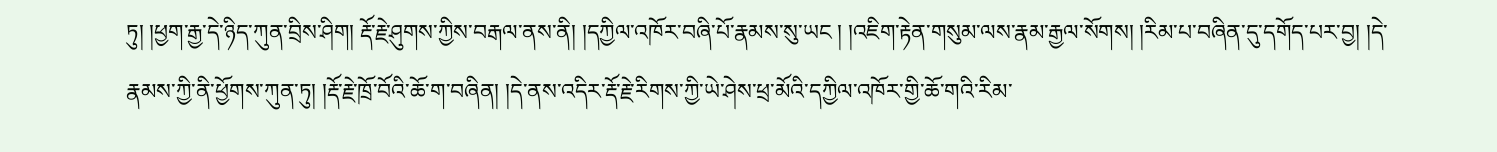ཏུ། །ཕྱག་རྒྱ་དེ་ཉིད་ཀུན་བྲིས་ཤིག། རྡོ་རྗེ་ཤུགས་ཀྱིས་བརྒལ་ནས་ནི། །དཀྱིལ་འཁོར་བཞི་པོ་རྣམས་སུ་ཡང ། །འཇིག་རྟེན་གསུམ་ལས་རྣམ་རྒྱལ་སོགས། །རིམ་པ་བཞིན་དུ་དགོད་པར་བྱ། །དེ་རྣམས་ཀྱི་ནི་ཕྱོགས་ཀུན་ཏུ། །རྡོ་རྗེ་ཁྲོ་བོའི་ཆོ་ག་བཞིན། །དེ་ནས་འདིར་རྡོ་རྗེ་རིགས་ཀྱི་ཡེ་ཤེས་ཕྲ་མོའི་དཀྱིལ་འཁོར་གྱི་ཆོ་གའི་རིམ་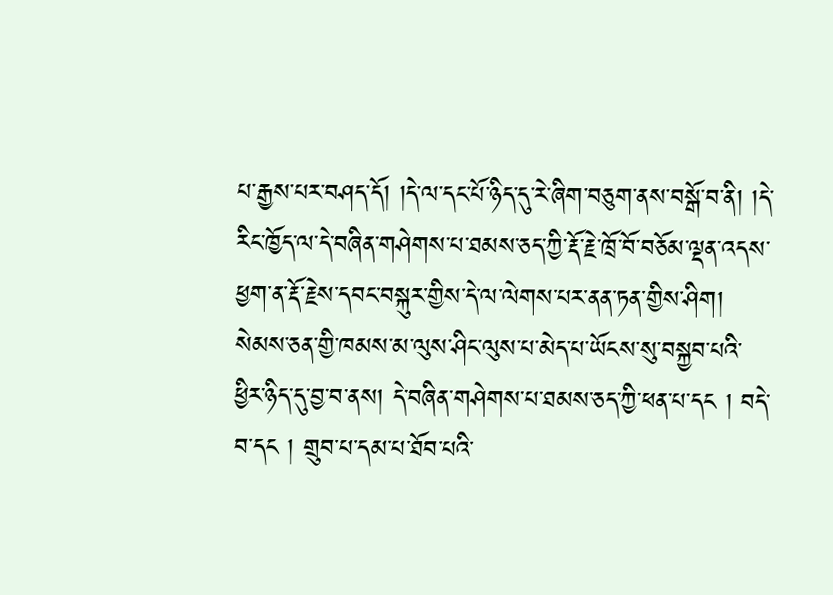པ་རྒྱས་པར་བཤད་དོ། །དེ་ལ་དང་པོ་ཉིད་དུ་རེ་ཞིག་བཅུག་ནས་བསྒོ་བ་ནི། །དེ་རིང་ཁྱོད་ལ་དེ་བཞིན་གཤེགས་པ་ཐམས་ཅད་ཀྱི་རྡོ་རྗེ་ཁྲོ་བོ་བཅོམ་ལྡན་འདས་ཕྱག་ན་རྡོ་རྗེས་དབང་བསྐུར་གྱིས་དེ་ལ་ལེགས་པར་ནན་ཏན་གྱིས་ཤིག། སེམས་ཅན་གྱི་ཁམས་མ་ལུས་ཤིང་ལུས་པ་མེད་པ་ཡོངས་སུ་བསྐྱབ་པའི་ཕྱིར་ཉིད་དུ་བྱ་བ་ནས། དེ་བཞིན་གཤེགས་པ་ཐམས་ཅད་ཀྱི་ཕན་པ་དང ། བདེ་བ་དང ། གྲུབ་པ་དམ་པ་ཐོབ་པའི་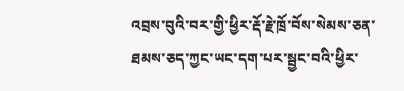འབྲས་བུའི་བར་གྱི་ཕྱིར་རྡོ་རྗེ་ཁྲོ་བོས་སེམས་ཅན་ཐམས་ཅད་ཀྱང་ཡང་དག་པར་སྦྱང་བའི་ཕྱིར་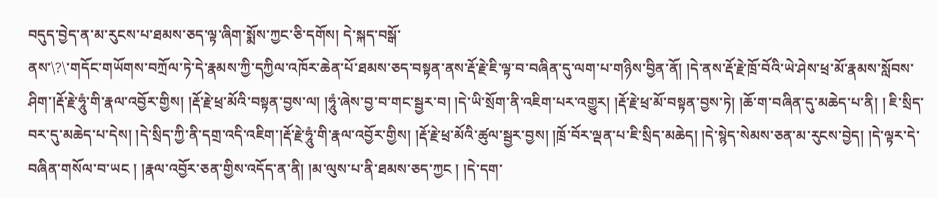བདུད་བྱེད་ན་མ་རུངས་པ་ཐམས་ཅད་ལྟ་ཞིག་སྨོས་ཀྱང་ཅི་དགོས། དེ་སྐད་བསྒོ་
ནས་\?\་གདོང་གཡོགས་བཀྲོལ་ཏེ་དེ་རྣམས་ཀྱི་དཀྱིལ་འཁོར་ཆེན་པོ་ཐམས་ཅད་བསྟན་ནས་རྡོ་རྗེ་ཇི་ལྟ་བ་བཞིན་དུ་ལག་པ་གཉིས་བྱིན་ནོ། །དེ་ནས་རྡོ་རྗེ་ཁྲོ་བོའི་ཡེ་ཤེས་ཕྲ་མོ་རྣམས་སློབས་ཤིག་།རྡོ་རྗེ་ཧཱུཾ་གི་རྣལ་འབྱོར་གྱིས། །རྡོ་རྗེ་ཕྲ་མོའི་བསྟན་བྱས་ལ། །ཧཱུཾ་ཞེས་བྱ་བ་གང་སྦྱར་བ། །དེ་ཡི་སྲོག་ནི་འཇིག་པར་འགྱུར། །རྡོ་རྗེ་ཕྲ་མོ་བསྟན་བྱས་ཏེ། །ཆོ་ག་བཞིན་དུ་མཆེད་པ་ནི། ། ཇི་སྲིད་བར་དུ་མཆེད་པ་དེས། །དེ་སྲིད་ཀྱི་ནི་དགྲ་འདི་འཇིག་།རྡོ་རྗེ་ཧཱུཾ་གི་རྣལ་འབྱོར་གྱིས། །རྡོ་རྗེ་ཕྲ་མོའི་ཚུལ་སྦྱར་བྱས། །ཁྲོ་བོར་ལྡན་པ་ཇི་སྲིད་མཆེད། །དེ་སྙེད་སེམས་ཅན་མ་རུངས་བྱེད། །དེ་ལྟར་དེ་བཞིན་གསོལ་བ་ཡང ། །རྣལ་འབྱོར་ཅན་གྱིས་འདོད་ན་ནི། །མ་ལུས་པ་ནི་ཐམས་ཅད་ཀྱང ། །དེ་དག་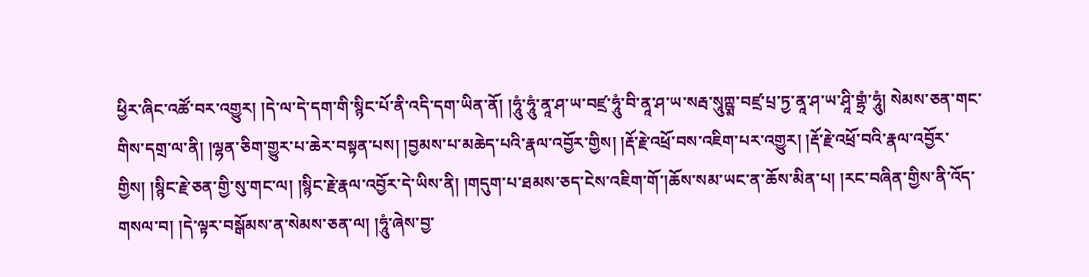ཕྱིར་ཞིང་འཚོ་བར་འགྱུར། །དེ་ལ་དེ་དག་གི་སྙིང་པོ་ནི་འདི་དག་ཡིན་ནོ། །ཧཱུཾ་ཧཱུཾ་ནཱ་ཤ་ཡ་བཛྲ་ཧཱུཾ་བི་ནཱ་ཤ་ཡ་སརྦ་སཱུཀྵྨ་བཛྲ་པྲ་ཏྱ་ནཱ་ཤ་ཡ་ཤཱི་གྷྲཾ་ཧཱུཾ། སེམས་ཅན་གང་གིས་དགྲ་ལ་ནི། །ལྷན་ཅིག་གྱུར་པ་ཆེར་བསྟན་པས། །བྱམས་པ་མཆེད་པའི་རྣལ་འབྱོར་གྱིས། །རྡོ་རྗེ་འཕྲོ་བས་འཇིག་པར་འགྱུར། །རྡོ་རྗེ་འཕྲོ་བའི་རྣལ་འབྱོར་གྱིས། །སྙིང་རྗེ་ཅན་གྱི་སུ་གང་ལ། །སྙིང་རྗེ་རྣལ་འབྱོར་དེ་ཡིས་ནི། །གདུག་པ་ཐམས་ཅད་ངེས་འཇིག་གོ་།ཆོས་སམ་ཡང་ན་ཆོས་མིན་པ། །རང་བཞིན་གྱིས་ནི་འོད་གསལ་བ། །དེ་ལྟར་བསྒོམས་ན་སེམས་ཅན་ལ། །ཧཱུཾ་ཞེས་བྱ་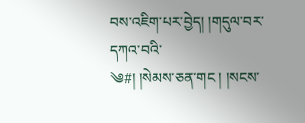བས་འཇིག་པར་བྱེད། །གདུལ་བར་དཀའ་བའི་
༄#། །སེམས་ཅན་གང ། །སངས་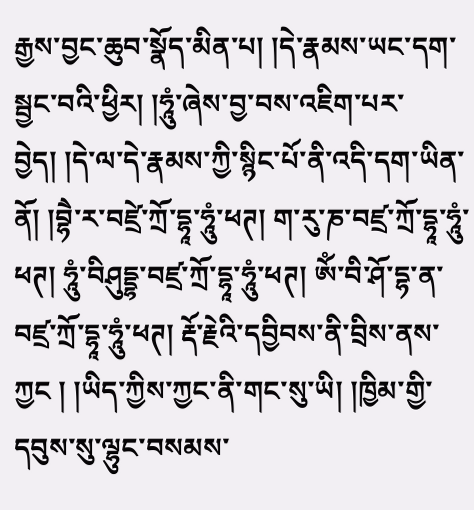རྒྱས་བྱང་ཆུབ་སྣོད་མིན་པ། །དེ་རྣམས་ཡང་དག་སྦྱང་བའི་ཕྱིར། །ཧཱུཾ་ཞེས་བྱ་བས་འཇིག་པར་བྱེད། །དེ་ལ་དེ་རྣམས་ཀྱི་སྙིང་པོ་ནི་འདི་དག་ཡིན་ནོ། །བྷཻ་ར་བཛྲེ་ཀྲོ་དྷཱ་ཧཱུཾ་ཕཊ། ག་རུ་ཎ་བཛྲ་ཀྲོ་དྷཱ་ཧཱུཾ་ཕཊ། ཧཱུཾ་བིཤུདྡྷ་བཛྲ་ཀྲོ་དྷཱ་ཧཱུཾ་ཕཊ། ཨོཾ་བི་ཤོ་དྷ་ན་བཛྲ་ཀྲོ་དྷཱ་ཧཱུཾ་ཕཊ། རྡོ་རྗེའི་དབྱིབས་ནི་བྲིས་ནས་ཀྱང ། །ཡིད་ཀྱིས་ཀྱང་ནི་གང་སུ་ཡི། །ཁྱིམ་གྱི་དབུས་སུ་ལྷུང་བསམས་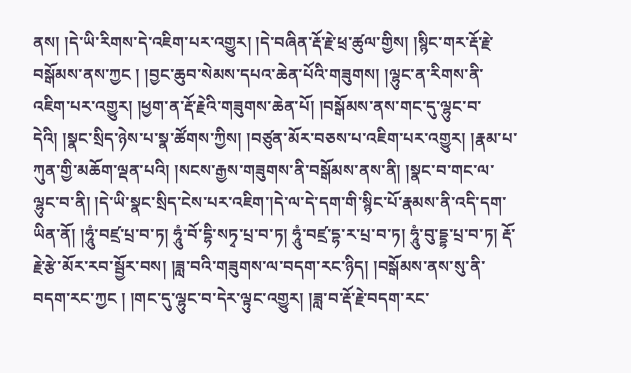ནས། །དེ་ཡི་རིགས་དེ་འཇིག་པར་འགྱུར། །དེ་བཞིན་རྡོ་རྗེ་ཕྲ་ཚུལ་གྱིས། །སྙིང་གར་རྡོ་རྗེ་བསྒོམས་ནས་ཀྱང ། །བྱང་ཆུབ་སེམས་དཔའ་ཆེན་པོའི་གཟུགས། །ལྷུང་ན་རིགས་ནི་འཇིག་པར་འགྱུར། །ཕྱག་ན་རྡོ་རྗེའི་གཟུགས་ཆེན་པོ། །བསྒོམས་ནས་གང་དུ་ལྷུང་བ་དེའི། །སྣང་སྲིད་ཉེས་པ་སྣ་ཚོགས་ཀྱིས། །བཙུན་མོར་བཅས་པ་འཇིག་པར་འགྱུར། །རྣམ་པ་ཀུན་གྱི་མཆོག་ལྡན་པའི། །སངས་རྒྱས་གཟུགས་ནི་བསྒོམས་ནས་ནི། །སྣང་བ་གང་ལ་ལྷུང་བ་ནི། །དེ་ཡི་སྣང་སྲིད་ངེས་པར་འཇིག་།དེ་ལ་དེ་དག་གི་སྙིང་པོ་རྣམས་ནི་འདི་དག་ཡིན་ནོ། །ཧཱུཾ་བཛྲ་པྲ་བ་ཏ། ཧཱུཾ་བོ་དྷི་སཏྭ་པྲ་བ་ཏ། ཧཱུཾ་བཛྲ་དྷ་ར་པྲ་བ་ཏ། ཧཱུཾ་བུ་དྡྷ་པྲ་བ་ཏ། རྡོ་རྗེ་རྩེ་མོར་རབ་སྦྱོར་བས། །ཟླ་བའི་གཟུགས་ལ་བདག་རང་ཉིད། །བསྒོམས་ནས་སུ་ནི་བདག་རང་ཀྱང ། །གང་དུ་ལྷུང་བ་དེར་ལྟུང་འགྱུར། །ཟླ་བ་རྡོ་རྗེ་བདག་རང་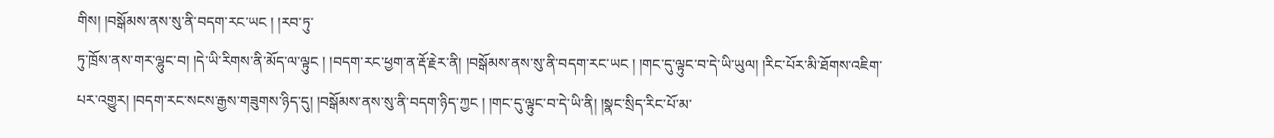གིས། །བསྒོམས་ནས་སུ་ནི་བདག་རང་ཡང ། །རབ་ཏུ་
ཏུ་ཁྲོས་ནས་གར་ལྷུང་བ། །དེ་ཡི་རིགས་ནི་མོད་ལ་ལྟུང ། །བདག་རང་ཕྱག་ན་རྡོ་རྗེར་ནི། །བསྒོམས་ནས་སུ་ནི་བདག་རང་ཡང ། །གང་དུ་ལྟུང་བ་དེ་ཡི་ཡུལ། །རིང་པོར་མི་ཐོགས་འཇིག་པར་འགྱུར། །བདག་རང་སངས་རྒྱས་གཟུགས་ཉིད་དུ། །བསྒོམས་ནས་སུ་ནི་བདག་ཉིད་ཀྱང ། །གང་དུ་ལྟུང་བ་དེ་ཡི་ནི། །སྣང་སྲིད་རིང་པོ་མ་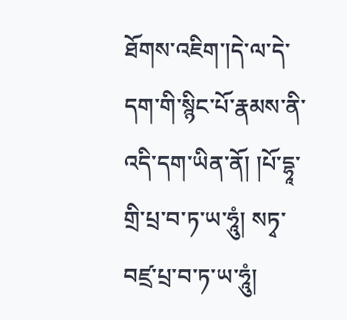ཐོགས་འཇིག་།དེ་ལ་དེ་དག་གི་སྙིང་པོ་རྣམས་ནི་འདི་དག་ཡིན་ནོ། །པོ་དྷཱ་གྲི་པྲ་བ་ཏ་ཡ་ཧཱུཾ། སཏྭ་བཛྲ་པྲ་བ་ཏ་ཡ་ཧཱུཾ།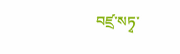བཛྲ་སཏྭ་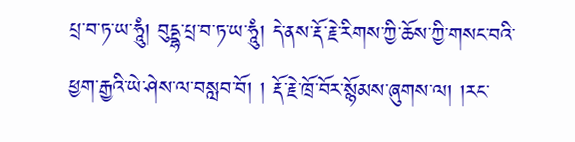པྲ་བ་ཏ་ཡ་ཧཱུཾ། བུདྡྷ་པྲ་བ་ཏ་ཡ་ཧཱུཾ། དེ་ནས་རྡོ་རྗེ་རིགས་ཀྱི་ཆོས་ཀྱི་གསང་བའི་ཕྱག་རྒྱའི་ཡེ་ཤེས་ལ་བསླབ་བོ། ། རྡོ་རྗེ་ཁྲོ་བོར་སྙོམས་ཞུགས་ལ། །རང་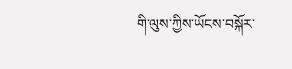གི་ལུས་ཀྱིས་ཡོངས་བསྐོར་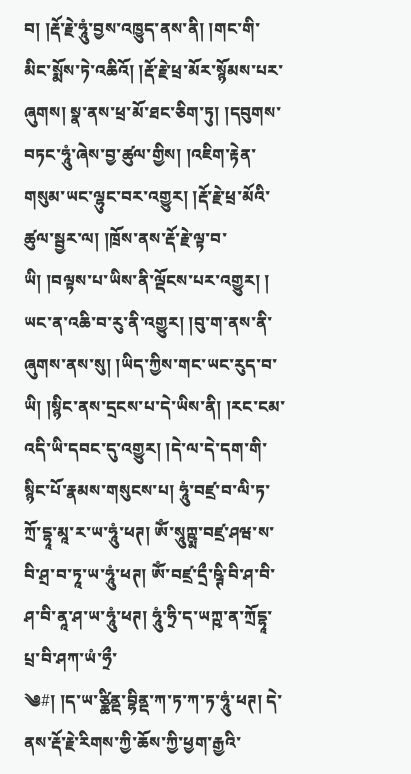བ། །རྡོ་རྗེ་ཧཱུཾ་བྱས་འཁྱུད་ནས་ནི། །གང་གི་མིང་སྨོས་ཏེ་འཆིའོ། །རྡོ་རྗེ་ཕྲ་མོར་སྙོམས་པར་ཞུགས། སྣ་ནས་ཕྲ་མོ་ཐང་ཅིག་ཏུ། །དབུགས་བཏང་ཧཱུཾ་ཞེས་བྱ་ཚུལ་གྱིས། །འཇིག་རྟེན་གསུམ་ཡང་ལྷུང་བར་འགྱུར། །རྡོ་རྗེ་ཕྲ་མོའི་ཚུལ་སྦྱར་ལ། །ཁྲོས་ནས་རྡོ་རྗེ་ལྟ་བ་ཡི། །བལྟས་པ་ཡིས་ནི་ལྡོངས་པར་འགྱུར། ། ཡང་ན་འཆི་བ་རུ་ནི་འགྱུར། །བུ་ག་ནས་ནི་ཞུགས་ནས་སུ། །ཡིད་ཀྱིས་གང་ཡང་རུད་བ་ཡི། །སྙིང་ནས་དྲངས་པ་དེ་ཡིས་ནི། །རང་ངམ་འདི་ཡི་དབང་དུ་འགྱུར། །དེ་ལ་དེ་དག་གི་སྙིང་པོ་རྣམས་གསུངས་པ། ཧཱུཾ་བཛྲ་བ་ལི་ཏ་ཀྲོ་དྷཱ་མཱ་ར་ཡ་ཧཱུཾ་ཕཊ། ཨོཾ་སཱུཀྵྨ་བཛྲ་ཤཝ་ས་བི་ཤྲ་བ་ཏཱ་ཡ་ཧཱུཾ་ཕཊ། ཨོཾ་བཛྲ་དྲྀ་ཥྚི་བི་ཤ་བི་ཤ་བི་ནཱ་ཤ་ཡ་ཧཱུཾ་ཕཊ། ཧཱུཾ་ཧྲི་ད་ཡཀྵ་ན་ཀྲོདྷཱ་པྲ་བི་ཤཀ་ཡཾ་ཧྲྀ་
༄#། །ད་ཡ་ཙྪིནྡ་བྷིནྡ་ཀ་ཏ་ཀ་ཏ་ཧཱུཾ་ཕཊ། དེ་ནས་རྡོ་རྗེ་རིགས་ཀྱི་ཆོས་ཀྱི་ཕྱག་རྒྱའི་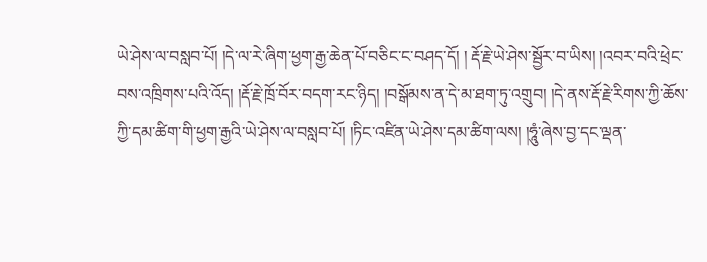ཡེ་ཤེས་ལ་བསླབ་པོ། །དེ་ལ་རེ་ཞིག་ཕྱག་རྒྱ་ཆེན་པོ་བཅིང་ང་བཤད་དོ། ། རྡོ་རྗེ་ཡེ་ཤེས་སྦྱོར་བ་ཡིས། །འབར་བའི་ཕྲེང་བས་འཁྲིགས་པའི་འོད། །རྡོ་རྗེ་ཁྲོ་བོར་བདག་རང་ཉིད། །བསྒོམས་ན་དེ་མ་ཐག་ཏུ་འགྲུབ། །དེ་ནས་རྡོ་རྗེ་རིགས་ཀྱི་ཆོས་ཀྱི་དམ་ཚིག་གི་ཕྱག་རྒྱའི་ཡེ་ཤེས་ལ་བསླབ་པོ། །ཏིང་འཛིན་ཡེ་ཤེས་དམ་ཚིག་ལས། །ཧཱུཾ་ཞེས་བྱ་དང་ལྡན་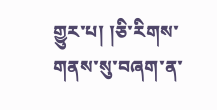གྱུར་པ། །ཅི་རིགས་གནས་སུ་བཞག་ན་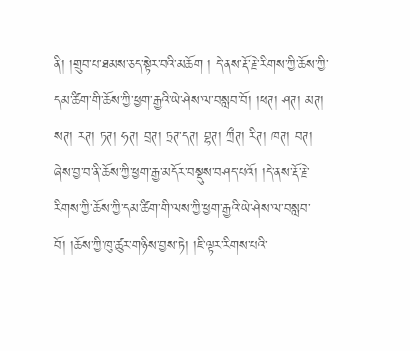ནི། །གྲུབ་པ་ཐམས་ཅད་སྟེར་བའི་མཆོག ། དེ་ནས་རྡོ་རྗེ་རིགས་ཀྱི་ཆོས་ཀྱི་དམ་ཚིག་གི་ཆོས་ཀྱི་ཕྱག་རྒྱའི་ཡེ་ཤེས་ལ་བསླབ་བོ། །ཕཊ། ཤཊ། མཊ། སཊ། རཊ། ཏཊ། ཧཊ། བྲཊ། ཏྲཊ་དཊ། བྷཊ། ཀྲྀཊ། རིཊ། ཁཊ། བཊ། ཞེས་བྱ་བ་ནི་ཆོས་ཀྱི་ཕྱག་རྒྱ་མདོར་བསྡུས་བཤད་པའོ། །དེ་ནས་རྡོ་རྗེ་རིགས་ཀྱི་ཆོས་ཀྱི་དམ་ཚིག་གི་ལས་ཀྱི་ཕྱག་རྒྱའི་ཡེ་ཤེས་ལ་བསླབ་བོ། །ཆོས་ཀྱི་ཁུ་ཚུར་གཉིས་བྱས་ཏེ། །ཇི་ལྟར་རིགས་པའི་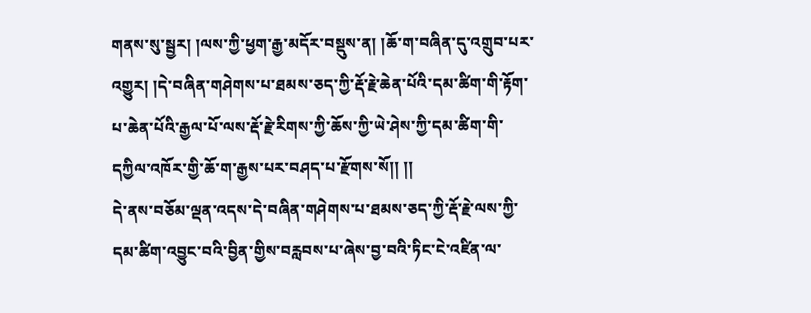གནས་སུ་སྦྱར། །ལས་ཀྱི་ཕྱག་རྒྱ་མདོར་བསྡུས་ན། །ཆོ་ག་བཞིན་དུ་འགྲུབ་པར་འགྱུར། །དེ་བཞིན་གཤེགས་པ་ཐམས་ཅད་ཀྱི་རྡོ་རྗེ་ཆེན་པོའི་དམ་ཚིག་གི་རྟོག་པ་ཆེན་པོའི་རྒྱལ་པོ་ལས་རྡོ་རྗེ་རིགས་ཀྱི་ཆོས་ཀྱི་ཡེ་ཤེས་ཀྱི་དམ་ཚིག་གི་དཀྱིལ་འཁོར་གྱི་ཆོ་ག་རྒྱས་པར་བཤད་པ་རྫོགས་སོ།། །།
དེ་ནས་བཅོམ་ལྡན་འདས་དེ་བཞིན་གཤེགས་པ་ཐམས་ཅད་ཀྱི་རྡོ་རྗེ་ལས་ཀྱི་དམ་ཚིག་འབྱུང་བའི་བྱིན་གྱིས་བརླབས་པ་ཞེས་བྱ་བའི་ཏིང་ངེ་འཛིན་ལ་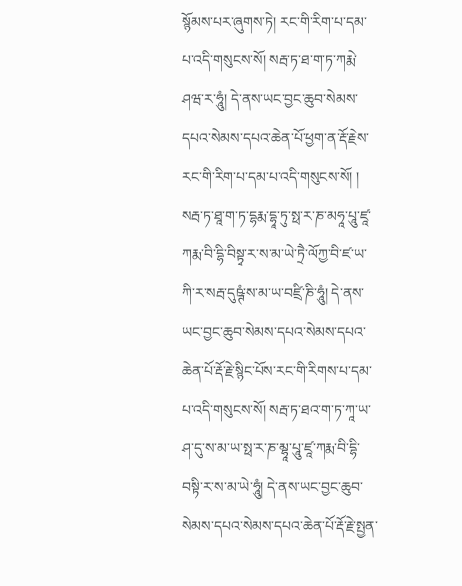སྙོམས་པར་ཞུགས་ཏེ། རང་གི་རིག་པ་དམ་པ་འདི་གསུངས་སོ། སརྦ་ཏ་ཐ་ག་ཏ་ཀརྨེ་ཤཝ་ར་ཧཱུཾ། དེ་ནས་ཡང་བྱང་ཆུབ་སེམས་དཔའ་སེམས་དཔའ་ཆེན་པོ་ཕྱག་ན་རྡོ་རྗེས་རང་གི་རིག་པ་དམ་པ་འདི་གསུངས་སོ། ། སརྦ་ཏ་ཐཱ་ག་ཏ་དྷརྨ་དྷཱ་ཏུ་སྥ་ར་ཎ་མཧཱ་པཱུ་ཛཱ་ཀརྨ་བི་དྷི་བིསྟྭ་ར་ས་མ་ཡེ་ཏྲཻ་ལོཀྱ་བི་ཛ་ཡ་ཀི་ར་སརྦ་དུཥྚཾ་ས་མ་ཡ་བཛྲི་ཎི་ཧཱུཾ། དེ་ནས་ཡང་བྱང་ཆུབ་སེམས་དཔའ་སེམས་དཔའ་ཆེན་པོ་རྡོ་རྗེ་སྙིང་པོས་རང་གི་རིགས་པ་དམ་པ་འདི་གསུངས་སོ། སརྦ་ཏ་ཐའ་ག་ཏ་ཀཱ་ཡ་ཤ་དུ་ས་མ་ཡ་སྥ་ར་ཎ་མྷཱ་པཱུ་ཛཱ་ཀརྨ་བི་དྷི་བསྟི་ར་ས་མ་ཡེ་ཧཱུཾ། དེ་ནས་ཡང་བྱང་ཆུབ་སེམས་དཔའ་སེམས་དཔའ་ཆེན་པོ་རྡོ་རྗེ་སྤྱན་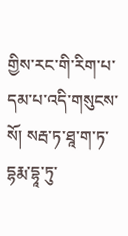གྱིས་རང་གི་རིག་པ་དམ་པ་འདི་གསུངས་སོ། སརྦ་ཏ་ཐཱ་ག་ཏ་དྷརྨ་དྷཱ་ཏུ་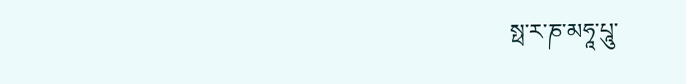སྥ་ར་ཎ་མཧཱ་པཱུ་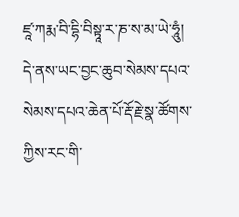ཛཱ་ཀརྨ་བི་དྷི་བིསྟཱ་ར་ཎ་ས་མ་ཡེ་ཧཱུཾ། དེ་ནས་ཡང་བྱང་ཆུབ་སེམས་དཔའ་སེམས་དཔའ་ཆེན་པོ་རྡོ་རྗེ་སྣ་ཚོགས་ཀྱིས་རང་གི་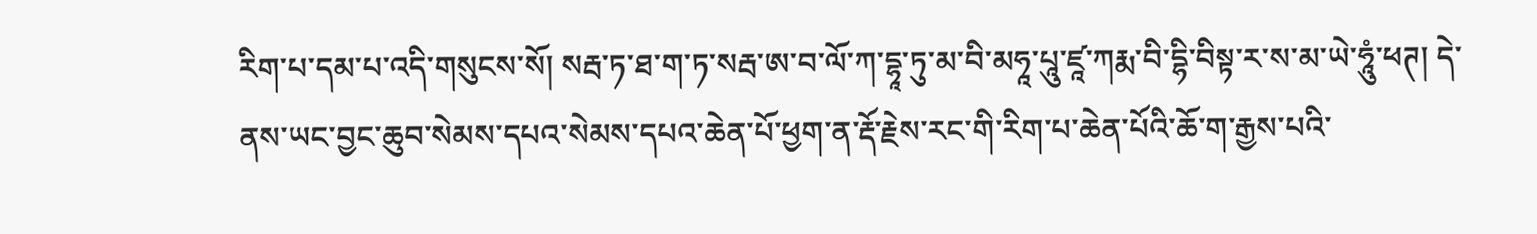རིག་པ་དམ་པ་འདི་གསུངས་སོ། སརྦ་ཏ་ཐ་ག་ཏ་སརྦ་ཨ་བ་ལོ་ཀ་དྷཱ་ཏུ་མ་བི་མཧཱ་པཱུ་ཛཱ་ཀརྨ་བི་དྷི་བིསྟ་ར་ས་མ་ཡེ་ཧཱུཾ་ཕཊ། དེ་ནས་ཡང་བྱང་ཆུབ་སེམས་དཔའ་སེམས་དཔའ་ཆེན་པོ་ཕྱག་ན་རྡོ་རྗེས་རང་གི་རིག་པ་ཆེན་པོའི་ཆོ་ག་རྒྱས་པའི་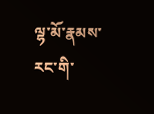ལྷ་མོ་རྣམས་རང་གི་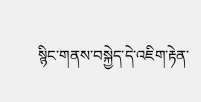སྙིང་གནས་བསྐྱེད་དེ་འཇིག་རྟེན་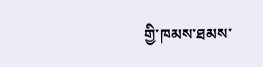གྱི་ཁམས་ཐམས་